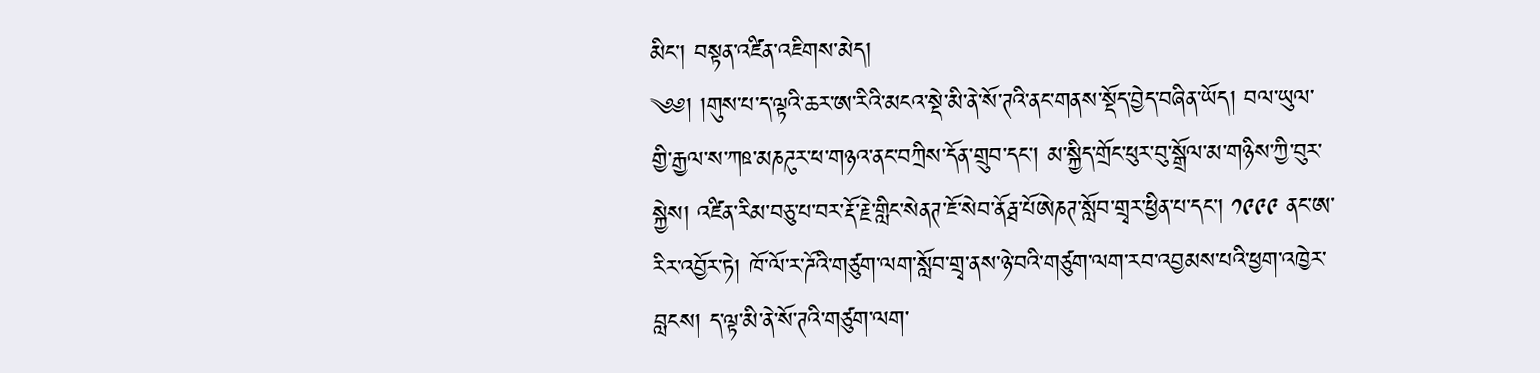མིང་། བསྟན་འཛིན་འཇིགས་མེད།
༄༅། །གུས་པ་ད་ལྟའི་ཆར་ཨ་རིའི་མངའ་སྡེ་མི་ནེ་སོ་ཊའི་ནང་གནས་སྡོད་བྱེད་བཞིན་ཡོད། བལ་ཡུལ་གྱི་རྒྱལ་ས་ཀཋ་མཎཌུར་ཕ་གཉའ་ནང་བཀྲིས་དོན་གྲུབ་དང་། མ་སྐྱིད་གྲོང་ཕུར་བུ་སྒྲོལ་མ་གཉིས་ཀྱི་བུར་སྐྱེས། འཛིན་རིམ་བཅུ་པ་བར་རྡོ་རྗེ་གླིང་སེནཊ་ཇོ་སེབ་ནོརྠ་པོཨེཎཊ་སློབ་གྲྭར་ཕྱིན་པ་དང་། ༡༩༩༩ ནང་ཨ་རིར་འབྱོར་ཏེ། ཁོ་ལོ་ར་ཌོའི་གཙུག་ལག་སློབ་གྲྭ་ནས་ཉེ་བའི་གཙུག་ལག་རབ་འབྱམས་པའི་ཕྱག་འཁྱེར་བླངས། ད་ལྟ་མི་ནེ་སོ་ཊའི་གཙུག་ལག་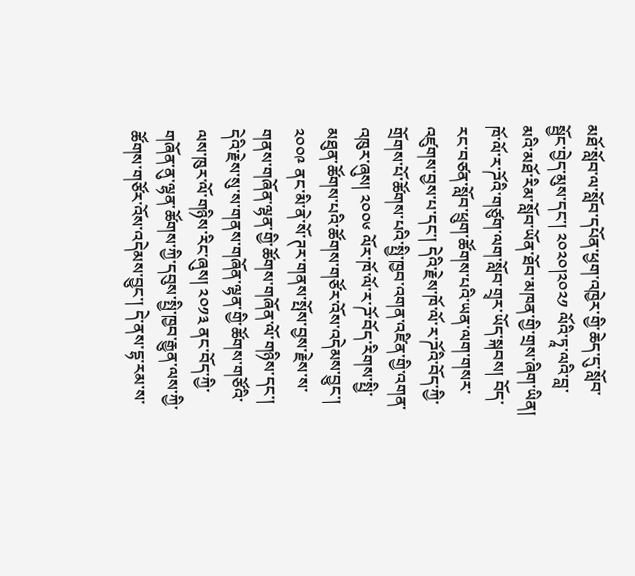མཐོ་སློབ་ལ་སློབ་དཔོན་ཕྱག་འཁྱེར་གྱི་ཆེད་དུ་སློབ་སྦྱོང་བྱེད་མུས་དང་། ༢༠༢༠།༢༠༢༡ ལོའི་ཏཱ་ལའི་བླ་མའི་མཐོ་རིམ་སློབ་ཡོན་ཐོབ་མཁན་གྱི་གྲས་ཞིག་ཡིན།
ཁོ་ལོ་ར་ཌོའི་གཙུག་ལག་སློབ་གྲྭར་ཡོད་སྐབས། བོད་རང་བཙན་སློབ་ཕྲུག་ཚོགས་པའི་ཡན་ལག་གསར་འཛུགས་བྱས་པ་དང་། དེའི་རྗེས་ཁོ་ལོ་ར་ཌོའི་བོད་ཀྱི་གྲོགས་པོ་ཚོགས་པའི་སྤྱི་ཁྱབ་འགན་འཛིན་གྱི་འགན་འཁུར་ཞུས། ༢༠༠༦ ལོར་ཁོ་ལོ་ར་ཌོ་བོད་རིགས་སྤྱི་མཐུན་ཚོགས་པའི་ཚོགས་གཙོར་འོས་འདེམས་བྱུང་། ༢༠༠༩ ནང་མི་ནེ་སོ་ཊར་གནས་སྤོས་བྱས་རྗེས་ས་གནས་གཞོན་ལྷན་གྱི་ཚོགས་གཞོན་ལོ་གཉིས་དང་། དེའི་རྗེས་སུ་ས་གནས་གཞོན་ལྷན་གྱི་ཚོགས་གཙོའི་ལས་ཁུར་ལོ་གཉིས་རིང་ཞུས། ༢༠༡༣ ནང་བོད་ཀྱི་གཞོན་ནུ་ལྷན་ཚོགས་ཀྱི་དབུས་སྤྱི་ཁྱབ་རྒྱུན་ལས་ཀྱི་ཚོགས་གཙོར་འོས་འདེམས་བྱུང་། དེ་ནས་དྷ་རམ་ས་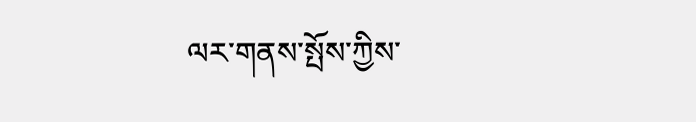ལར་གནས་སྤོས་ཀྱིས་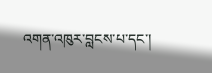འགན་འཁུར་བླངས་པ་དང་།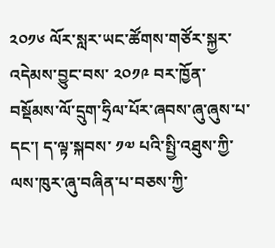༢༠༡༦ ལོར་སླར་ཡང་ཚོགས་གཙོར་སྐྱར་འདེམས་བྱུང་བས་ ༢༠༡༩ བར་ཁྱོན་བསྡོམས་ལོ་དྲུག་ཧྲིལ་པོར་ཞབས་ཞུ་ཞུས་པ་དང་། ད་ལྟ་སྐབས་ ༡༧ པའི་སྤྱི་འཐུས་ཀྱི་ལས་ཁུར་ཞུ་བཞིན་པ་བཅས་ཀྱི་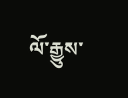ལོ་རྒྱུས་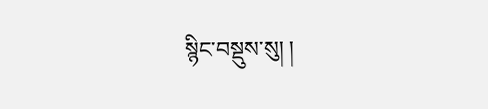སྙིང་བསྡུས་སུ། །